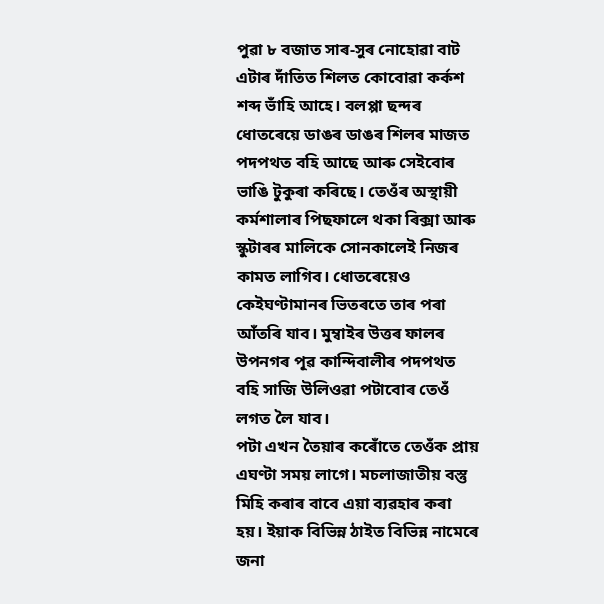পুৱা ৮ বজাত সাৰ-সুৰ নোহোৱা বাট এটাৰ দাঁতিত শিলত কোবোৱা কৰ্কশ শব্দ ভাঁহি আহে। বলপ্পা ছন্দৰ ধোতৰেয়ে ডাঙৰ ডাঙৰ শিলৰ মাজত পদপথত বহি আছে আৰু সেইবোৰ ভাঙি টুকুৰা কৰিছে। তেওঁৰ অস্থায়ী কৰ্মশালাৰ পিছফালে থকা ৰিক্সা আৰু স্কুটাৰৰ মালিকে সোনকালেই নিজৰ কামত লাগিব। ধোতৰেয়েও কেইঘণ্টামানৰ ভিতৰতে তাৰ পৰা আঁতৰি যাব। মুম্বাইৰ উত্তৰ ফালৰ উপনগৰ পূৱ কান্দিবালীৰ পদপথত বহি সাজি উলিওৱা পটাবোৰ তেওঁ লগত লৈ যাব।
পটা এখন তৈয়াৰ কৰোঁতে তেওঁক প্ৰায় এঘণ্টা সময় লাগে। মচলাজাতীয় বস্তু মিহি কৰাৰ বাবে এয়া ব্যৱহাৰ কৰা হয়। ইয়াক বিভিন্ন ঠাইত বিভিন্ন নামেৰে জনা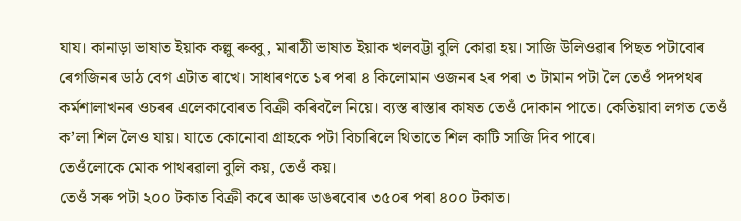যায। কানাড়া ভাষাত ইয়াক কল্লু ৰুব্বু, মাৰাঠী ভাষাত ইয়াক খলবট্টা বুলি কোৱা হয়। সাজি উলিওৱাৰ পিছত পটাবোৰ ৰেগজিনৰ ডাঠ বেগ এটাত ৰাখে। সাধাৰণতে ১ৰ পৰা ৪ কিলোমান ওজনৰ ২ৰ পৰা ৩ টামান পটা লৈ তেওঁ পদপথৰ কৰ্মশালাখনৰ ওচৰৰ এলেকাবোৰত বিক্ৰী কৰিবলৈ নিয়ে। ব্যস্ত ৰাস্তাৰ কাষত তেওঁ দোকান পাতে। কেতিয়াবা লগত তেওঁ ক’লা শিল লৈও যায়। যাতে কোনোবা গ্ৰাহকে পটা বিচাৰিলে থিতাতে শিল কাটি সাজি দিব পাৰে।
তেওঁলোকে মোক পাথৰৱালা বুলি কয়, তেওঁ কয়।
তেওঁ সৰু পটা ২০০ টকাত বিক্ৰী কৰে আৰু ডাঙৰবোৰ ৩৫০ৰ পৰা ৪০০ টকাত।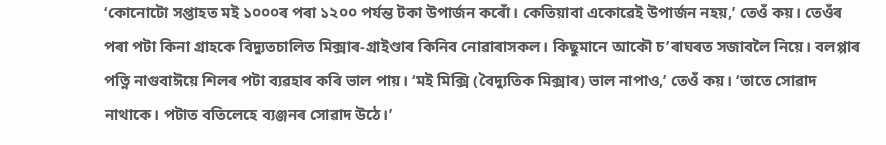‘কোনোটো সপ্তাহত মই ১০০০ৰ পৰা ১২০০ পৰ্যন্ত টকা উপাৰ্জন কৰোঁ। কেতিয়াবা একোৱেই উপাৰ্জন নহয়,’ তেওঁ কয়। তেওঁৰ পৰা পটা কিনা গ্ৰাহকে বিদ্যুতচালিত মিক্সাৰ-গ্ৰাইণ্ডাৰ কিনিব নোৱাৰাসকল। কিছুমানে আকৌ চ’ৰাঘৰত সজাবলৈ নিয়ে। বলপ্পাৰ পত্নি নাগুবাঈয়ে শিলৰ পটা ব্যৱহাৰ কৰি ভাল পায়। ‘মই মিক্সি (বৈদ্যুতিক মিক্সাৰ) ভাল নাপাও,’ তেওঁ কয়। ‘তাতে সোৱাদ নাথাকে। পটাত বতিলেহে ব্যঞ্জনৰ সোৱাদ উঠে।’